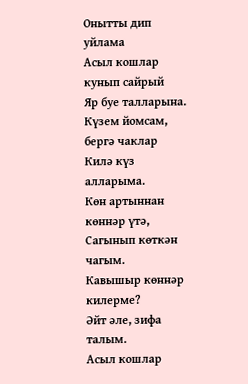Онытты дип уйлама
Асыл кошлар кунып сайрый
Яр буе талларына.
Күзем йомсам, бергә чаклар
Килә күз алларыма.
Көн артыннан көннәр үтә,
Сагынып көткән чагым.
Кавышыр көннәр килерме?
Әйт әле, зифа талым.
Асыл кошлар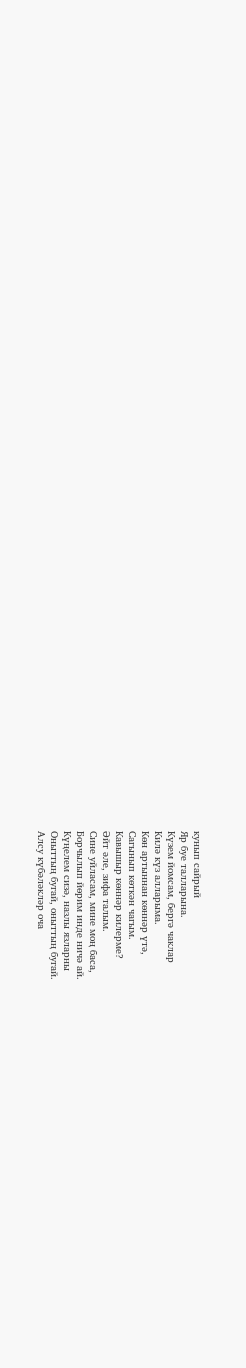кунып сайрый
Яр буе талларына.
Күзем йомсам, бергә чаклар
Килә күз алларыма.
Көн артыннан көннәр үтә,
Сагынып көткән чагым.
Кавышыр көннәр килерме?
Әйт әле, зифа талым.
Сине уйласам, мине моң баса,
Борчылып йөрим инде ничә ай.
Күңелем сизә, назлы язларны
Оныттың бугай, оныттың бугай.
Алсу күбәләкләр оча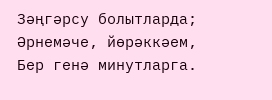Зәңгәрсу болытларда;
Әрнемәче, йөрәккәем,
Бер генә минутларга.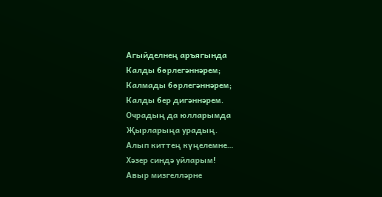Агыйделнең аръягында
Калды бөрлегәннәрем;
Калмады бөрлегәннәрем;
Калды бер дигәннәрем.
Очрадың да юлларымда
Җырларыңа урадың.
Алып киттең күңелемне…
Хәзер синдә уйларым!
Авыр мизгелләрне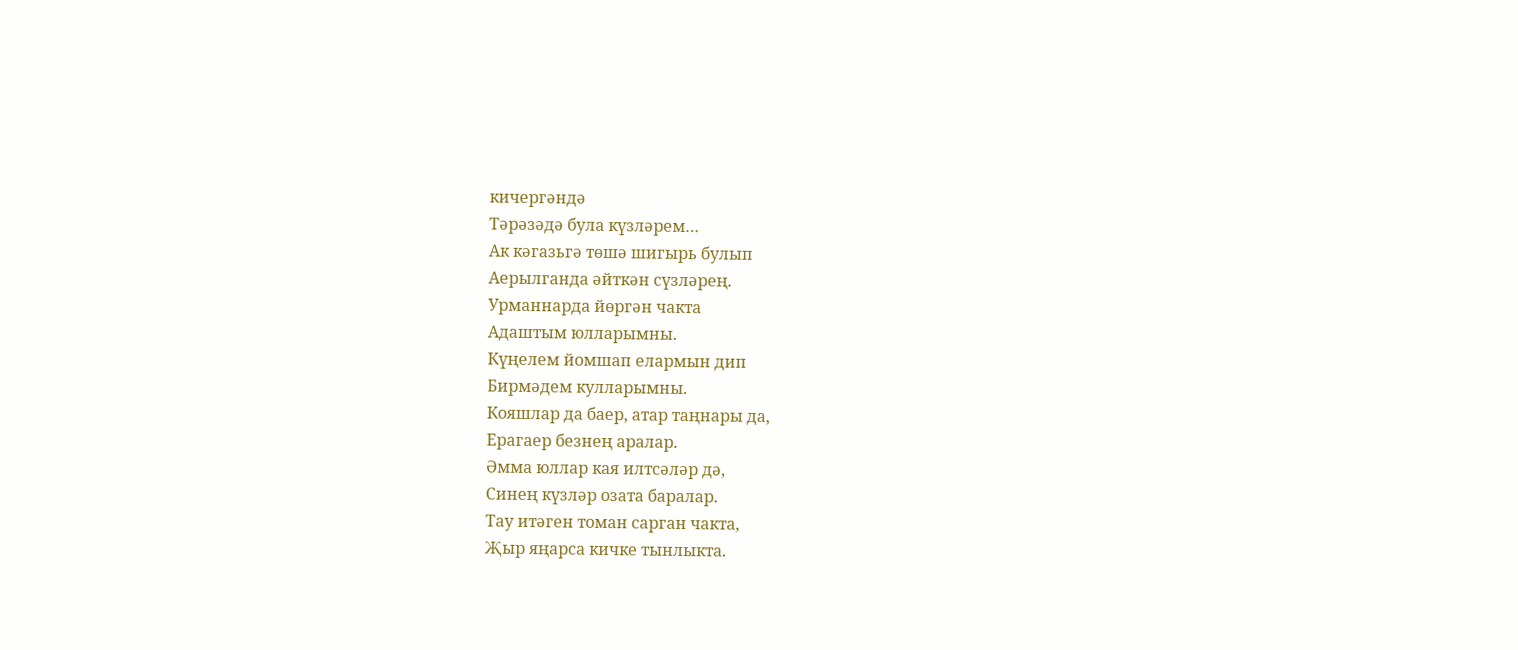кичергәндә
Тәрәзәдә була күзләрем…
Ак кәгазьгә төшә шигырь булып
Аерылганда әйткән сүзләрең.
Урманнарда йөргән чакта
Адаштым юлларымны.
Күңелем йомшап елармын дип
Бирмәдем кулларымны.
Кояшлар да баер, атар таңнары да,
Ерагаер безнең аралар.
Әмма юллар кая илтсәләр дә,
Синең күзләр озата баралар.
Тау итәген томан сарган чакта,
Җыр яңарса кичке тынлыкта.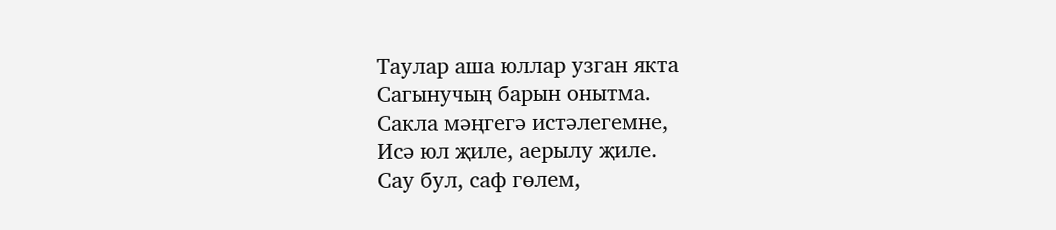Таулар аша юллар узган якта
Сагынучың барын онытма.
Сакла мәңгегә истәлегемне,
Исә юл җиле, аерылу җиле.
Сау бул, саф гөлем,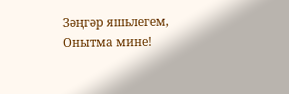Зәңгәр яшьлегем,
Онытма мине!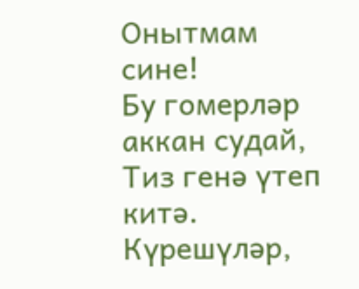Онытмам сине!
Бу гомерләр аккан судай,
Тиз генә үтеп китә.
Күрешүләр,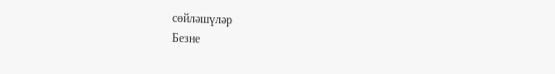сөйләшүләр
Безне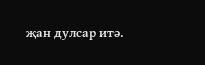җан дулсар итә.